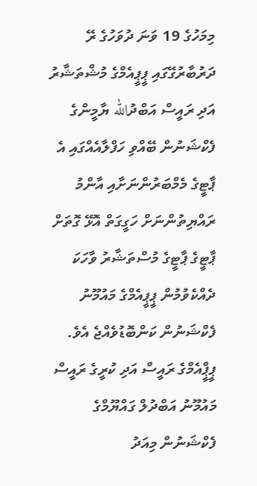މިމަހުގެ 19 ވަނަ ދުވަހުގެ ރޭ ދަރުބާރުގޭގައި ޕީޕީއެމްގެ މުޝްތަޝާރު އަދި ރައީސް އަބްދުالله ޔާމީންގެ ފެކްޝަނުން ބޭއްވި ހަފްލާއެއްގައި އެ ޕާޓީގެ މެމްބަރުންނަށާއި އާންމު ރައްޔިތުންނަށް ހަގީގަތް އޮޅޭ ގޮތަށް ޕާޓީގެ ޕާޓީގެ މުސްތަޝާރު ވާހަކަ ދެއްކެވުމުން ޕީޕީއެމްގެ މައުމޫނު ފެކްޝަނުން ކަންބޮޑުވެއްޖެ އެވެ.
ޕީޕީްއެމްގެ ރައީސް އަދި ކުރީގެ ރައީސް މައުމޫނު އަބްދުލް ގައްޔޫމްގެ ފެކްޝަނުން މިއަދު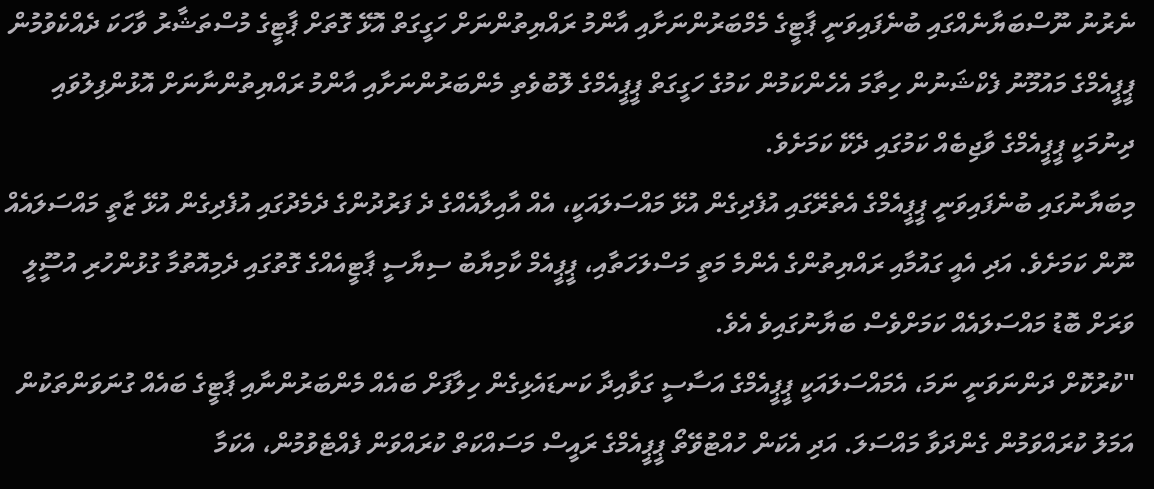ނެރުނު ނޫސްބަޔާނެއްގައި ބުނެފައިވަނީ ޕާޓީގެ މެމްބަރުންނަށާއި އާންމު ރައްޔިތުންނަށް ހަގީގަތް އޮޅޭ ގޮތަށް ޕާޓީގެ މުސްތަޝާރު ވާހަކަ ދެއްކެވުމުން ޕީޕީއެމްގެ މައުމޫނު ފެކްޝަނުން ހިތާމަ އެހެންކަމުން ކަމުގެ ހަގީގަތް ޕީޕީއެމްގެ ލޮބުވެތި މެންބަރުންނަށާއި އާންމު ރައްޔިތުންނާނަށް އޮޅުންފިލުވައި ދިނުމަކީ ޕީޕީއެމްގެ ވާޖިބެއް ކަމުގައި ދެކޭ ކަމަށެވެ.
މިބަޔާނުގައި ބުނެފައިވަނީ ޕީޕީއެމްގެ އެތެރޭގައި އުފެދިގެން އުޅޭ މައްސަލައަކީ، އެއް އާއިލާއެއްގެ ދެ ފަރުދުންގެ ދެމެދުގައި އުފެދިގެން އުޅޭ ޒާތީ މައްސަލައެއް ނޫން ކަމަށެވެ. އަދި އެއީ ގައުމާއި ރައްޔިތުންގެ އެންމެ މަތީ މަސްލަހަތާއި، ޕީޕީއެމް ކާމިޔާބު ސިޔާސީ ޕާޓީއެއްގެ ގޮތުގައި ދެމިއޮތުމާ ގުޅުންހުރި އުސޫީލީ ވަރަށް ބޮޑު މައްސަލައެއް ކަމަށްވެސް ބަޔާނުގައިވެ އެވެ.
"ކުރުކޮށް ދަންނަވަނީ ނަމަ، އެމައްސަލައަކީ ޕީޕީއެމްގެ އަސާސީ ގަވާއިދާ ކަނޑައެޅިގެން ހިލާފަށް ބައެއް މެންބަރުންނާއި ޕާޓީގެ ބައެއް ގުނަވަންތަކުން އަމަލު ކުރައްވަމުން ގެންދަވާ މައްސަލަ. އަދި އެކަން ހުއްޓުވޭތޯ ޕީޕީއެމްގެ ރައީސް މަސައްކަތް ކުރައްވަން ފެއްޓެވުމުން، އެކަމާ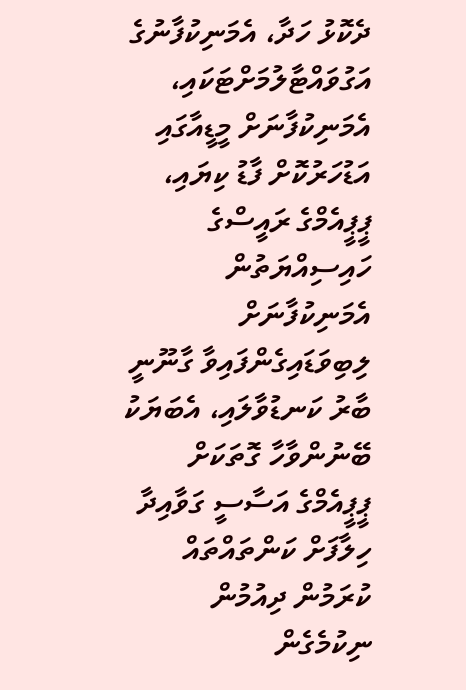ދެކޮޅު ހަދާ، އެމަނިކުފާނުގެ އަގުވައްޓާލުމަށްޓަކައި، އެމަނިކުފާނަށް މީޑީއާގައި އަޑުހަރުކޮށް ފާޑު ކިޔައި، ޕީޕީއެމްގެ ރައީސްގެ ހައިސިއްޔަތުން އެމަނިކުފާނަށް ލިބިވަޑައިގެންފައިވާ ގާނޫނީ ބާރު ކަނޑުވާލައި، އެބަޔަކު ބޭނުންވާހާ ގޮތަކަށް ޕީޕީއެމްގެ އަސާސީ ގަވާއިދާ ހިލާފަށް ކަންތައްތައް ކުރަމުން ދިއުމުން ނިކުމެގެން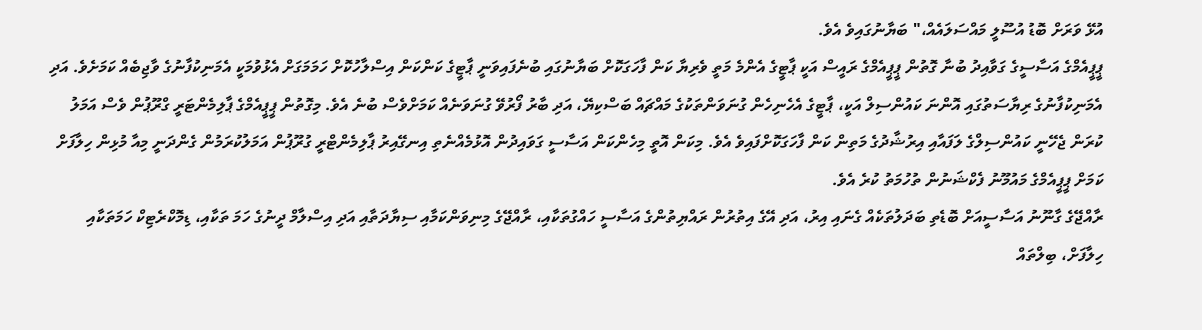އުޅޭ ވަރަށް ބޮޑު އުސޫލީ މައްސަލައެއް،" ބަޔާނުގައިވެ އެވެ.
ޕީޕީއެމްގެ އަސާސީގެ ގަވާއިދު ބުނާ ގޮތުން ޕީޕީއެމްގެ ރައީސް އަކީ ޕާޓީގެ އެންމެ މަތީ ވެރިޔާ ކަން ފާހަގަކޮށް ބަޔާނުގައި ބުނެފައިވަނީ ޕާޓީގެ ކަންކަން އިސްލާހުކޮށް ހަމަމަގަށް އެޅުވުމަކީ އެމަނިކުފާނުގެ ވާޖިބެއް ކަމަށެވެ. އަދި އެމަނިކުފާނުގެ ރިޔާސަތުގައި އޮންނަ ކައުންސިލް އަކީ، ޕާޓީގެ އެހެނިހެން ގުނަވަންތަކުގެ މައްޗައް ބަސްކިޔޭ، އަދި ބާރު ފޯރުވޭ ގުނަވަނެއް ކަމަށްވެސް ބުނެ އެވެ. މިގޮތުން ޕީޕީއެމްގެ ޕާލިމެންޓަރީ ގްރޫޕުން ވެސް އަމަލު ކުރަން ޖެހޭނީ ކައުންސިލްގެ ލަފައާއި އިރުޝާދުގެ މަތިން ކަން ފާހަގަކޮށްފައިވެ އެވެ. މިކަން އޮތީ މިހެންކަން އަސާސީ ގަވައިދުން އޮޅުމެއްނެތި އިނގޭއިރު ޕާލިމެންޓްރީ ގުރޫޕުން އަމަލުކުރަމުން ގެންދަނީ މިއާ މުޅިން ހިލާފަށް ކަމަށް ޕީޕީއެމްގެ މައުމޫނު ފެކްޝަނުން ތުހުމަތު ކުރެ އެވެ.
ރާއްޖޭގެ ގާނޫނު އަސާސީއަށް ބޮޑެތި ބަދަލުތަކެއް ގެނައި އިރު، އަދި އޭގެ އިތުރުން ރައްޔިތުންގެ އަސާސީ ހައްގުތަކާއި، ރާއްޖޭގެ މިނިވަންކަމާއި ސިޔާދަތާއި އަދި އިސްލާމް ދީނުގެ ހަމަ ތަކާއި، ޑިމޮކްރެޓިކް ހަމަތަކާއި ހިލާފަށް، ބިލްތައް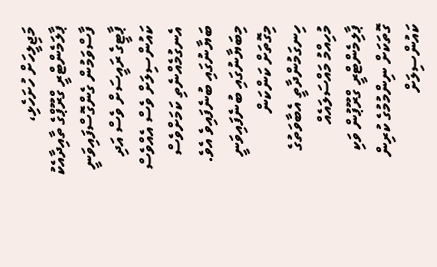މަޖިލީހަށް ހުށަހެޅި، ޕާލަމެންޓްރީ ގްރޫޕްގެ ތާއިދާއެކު ފާސްވަމުން ގެންގޮސްފައިވަނީ ޕާޓީގެ ރައީސަށް ވެސް އަދި ކައުންސިލަށް ވެސް އެއްވެސް އެނގުމެއްނެތި ކަމަށްވެސް ބަޔާނުގައި ބުނެފައިވެ އެވެ.
މިބަޔާނުގައި ބުނެފައިވަނީ މިގޮތަށް ކަންކަން ހިނގަމުންދާތީ އެބާވަތުގެ މުހިއްމު މައްސަލައެއް ޕާލިމެންޓްރީ ގްރޫޕުން ވަކި ގޮތަކަށް ނިންމުމުގެ ކުރިން ކައުންސިލަށް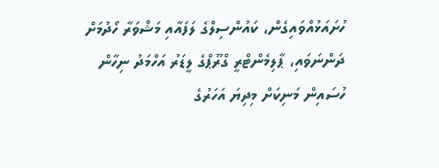ހުށައަޅުއްވައިގެން، ކައުންސިލްގެ ލަފައާއި މަޝްވަރާ ހޯދުމަށް ދަންނަވައި، ޕާލިމެންޓްރީ ގްރޫޕްގެ ލީޑަރު އަހްމަދު ނިހާން ހުސައިން މަނިކަށް މިދިޔަ އަހަރުގެ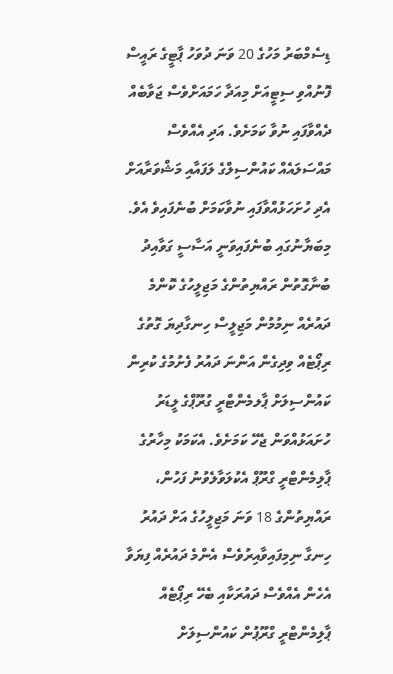ޑިސެމްބަރު މަހުގެ 20 ވަނަ ދުވަހު ޕާޓީގެ ރައީސް ފޮނުއްވި ސިޓީއަށް މިއަދާ ހަމައަށްވެސް ޖަވާބެއް ދެއްވާފައި ނުވާ ކަމަށެވެ. އަދި އެއްވެސް މައްސަލައެއް ކައުންސިލްގެ ލަފައާއި މަޝްވަރާއަށް އެދި ހުށަހަޅުއްވާފައި ނުވާކަމަށް ބުނެފައިވެ އެވެ.
މިބަޔާނުގައި ބުނެފައިވަނީ އަސާސީ ގަވާއިދު ބުނާގޮތުން ރައްޔިތުންގެ މަޖިލީހުގެ ކޮންމެ ދައުރެއް ނިމުމުން މަޖިލީސް ހިނގާދިޔަ ގޮތުގެ ރިޕޯޓެއް ވިދިގެން އަންނަ ދައުރު ފެށުމުގެ ކުރިން ކައުންސިލަށް ޕާލމެންޓްރީ ގުރޫޕްގެ ލީޑަރު ހުށައަޅުއްވަން ޖެހޭ ކަމަށެވެ. އެކަމަކު މިހާރުގެ ޕާލިމެންޓްރީ ގްރޫޕް އެކުލަވާލެވުނު ފަހުން، ރައްޔިތުންގެ 18 ވަނަ މަޖިލީހުގެ އަށް ދައުރު ހިނގާ ނިމިފައިވާއިރުވެސް އެންމެ ދައުރެއް ފިޔަވާ އެހެން އެއްވެސް ދައުރަކާއި ބެހޭ ރިޕޯޓެއް ޕާލިމެންޓްރީ ގްރޫޕުން ކައުންސިލަށް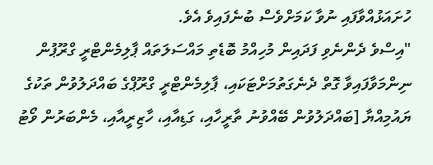ހުށައަޅުއްވާފައި ނުވާ ކަމަށްވެސް ބުނެފައިވެ އެވެ.
"އިސްވެ ދެންނެވި ފަދައިން މުހިއްމު ބޮޑެތި މައްސަލަތައް ޕާލިމެންޓްރީ ގްރޫޕުން ނިންމަވާފައިވާ ގޮތް ދެނެގަތުމަށްޓަކައި، ޕާލިމެންޓްރީ ގްރޫޕްގެ ބައްދަލުވުން ތަކުގެ ޔައުމިއްޔާ [ބައްދަލުވުން ބޭއްވުނު ތާރީހާއި، ގަޑިއާއި، ހާޒިރީއާއި، މެންބަރުން ވޯޓު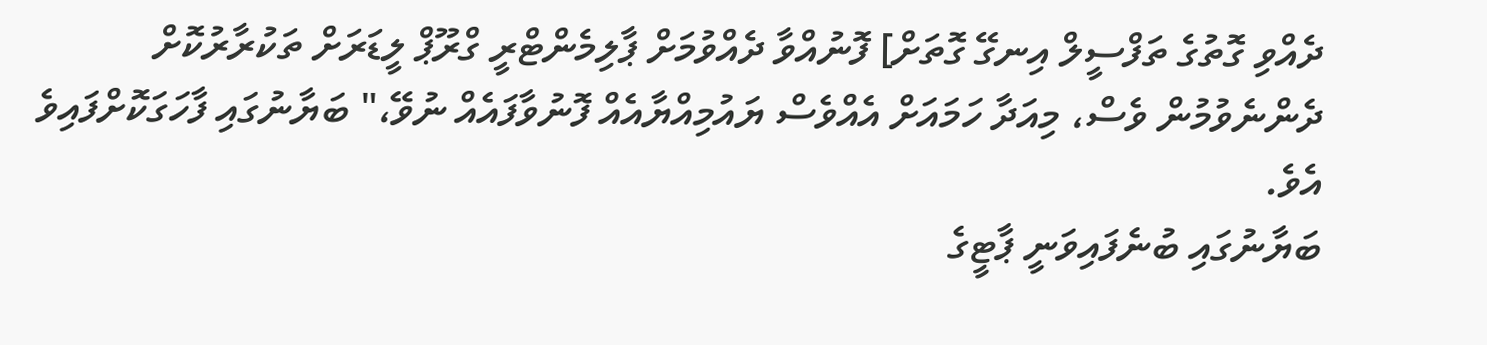ދެއްވި ގޮތުގެ ތަފްސީލް އިނގޭ ގޮތަށް] ފޮނުއްވާ ދެއްވުމަށް ޕާލިމެންޓްރީ ގްރޫޕް ލީޑަރަށް ތަކުރާރުކޮށް ދެންނެވުމުން ވެސް، މިއަދާ ހަމައަށް އެއްވެސް ޔައުމިއްޔާއެއް ފޮނުވާފައެއް ނުވޭ،" ބަޔާނުގައި ފާހަގަކޮށްފައިވެ އެވެ.
ބަޔާނުގައި ބުނެފައިވަނީ ޕާޓީގެ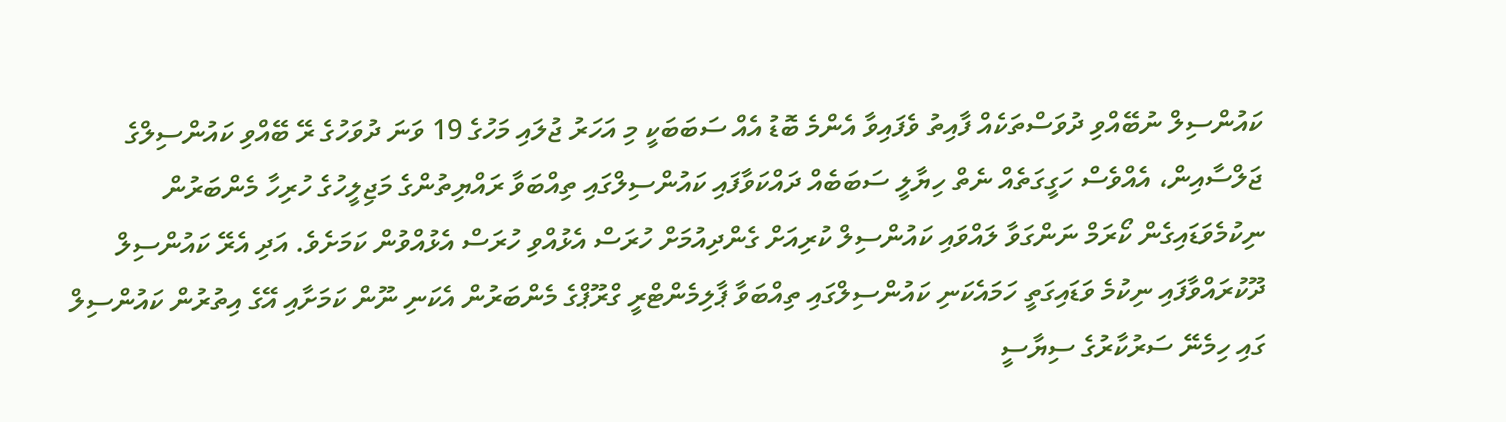ކައުންސިލް ނުބޭއްވި ދުވަސްތަކެއް ފާއިތު ވެފައިވާ އެންމެ ބޮޑު އެއް ސަބަބަކީ މި އަހަރު ޖުލައި މަހުގެ 19 ވަނަ ދުވަހުގެ ރޭ ބޭއްވި ކައުންސިލްގެ ޖަލްސާއިން، އެއްވެސް ހަގީގަތެއް ނެތް ހިޔާލީ ސަބަބެއް ދައްކަވާފައި ކައުންސިލްގައި ތިއްބަވާ ރައްޔިތުންގެ މަޖިލީހުގެ ހުރިހާ މެންބަރުން ނިކުމެވަޑައިގެން ކޯރަމް ނަންގަވާ ލައްވައި ކައުންސިލް ކުރިއަށް ގެންދިއުމަށް ހުރަސް އެޅުއްވި ހުރަސް އެޅުއްވުން ކަމަށެވެ. އަދި އެރޭ ކައުންސިލް ދޫކުރައްވާފައި ނިކުމެ ވަޑައިގަތީ ހަމައެކަނި ކައުންސިލްގައި ތިއްބަވާ ޕާލިމެންޓްރީ ގްރޫޕްގެ މެންބަރުން އެކަނި ނޫން ކަމަށާއި އޭގެ އިތުރުން ކައުންސިލް ގައި ހިމެނޭ ސަރުކާރުގެ ސިޔާސީ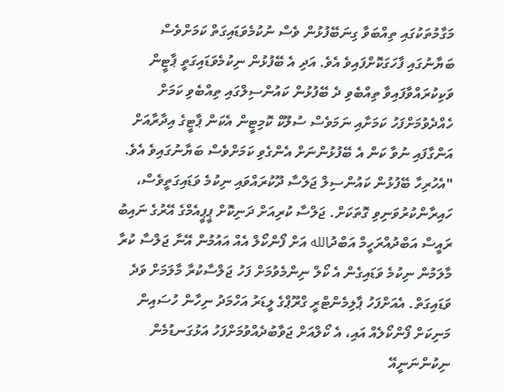މަގާމުތަކުގައި ތިއްބަވާ ގިނަބޭފުޅުން ވެސް ނުކުމެވަޑައިގަތް ކަމަށްވެސް ބަޔާނުގައި ފާހަގަކޮށްފައިވެ އެވެ. އަދި އެ ބޭފުޅުން ނިކުމެވަޑައިގަތީ ޕާޓީން ވަކިކުރައްވާފައިވާ ތިއްބެވި ދެ ބޭފުޅުން ކައުންސިލްގައި ތިއްބެވި ކަމަށް ހެއްދެވުމަށްފަހު ކަމަށާއި ނަމަވެސް ސުލޫކް ކޮމިޓީން އެކަން ޕާޓީގެ އިދާރާއަށް އަންގާފައި ނުވާ ކަން އެ ބޭފުޅުންނަށް އެންގެވި ކަމަށްވެސް ބަޔާނުގައިވެ އެވެ.
"އެހުރިހާ ބޭފުޅުން ކައުންސިލް ޖަލްސާ ދޫކުރައްވައި ނިކުމެ ވަޑައިގަތީވެސް، ހައިރާންކުރުވަނިވި ގޮތަކަށް. ޖަލްސާ ކުރިއަށް ދަނިކޮށް ޕީޕީއެމްގެ އޭރުގެ ނައިބު ރައީސް އަބްދުއްރަހީމް އަބްދުالله އަށް ފޯންކޯލް އެއް އައުމުން އޭނާ ޖަލްސާ ކުރާ މާލަމުން ނިކުމެ ވަޑައިގެން އެ ކޯލް ނިންމެވުމަށް ފަހު ޖަލްސާކުރާ މާލަމަށް ވަދެ ވަޑައިގަތް. އެއަށްފަހު ޕާލިމެންޓްރީ ގްރޫޕްގެ ލީޑަރު އަހްމަދު ނިހާން ހުސައިން މަނިކަށް ފޯންކޯލެއް އައި، އެ ކޯލްއަށް ޖަވާބުދެއްވުމަށްފަހު އަޅުގަނޑުމެން ނިކުންނަނީއޭ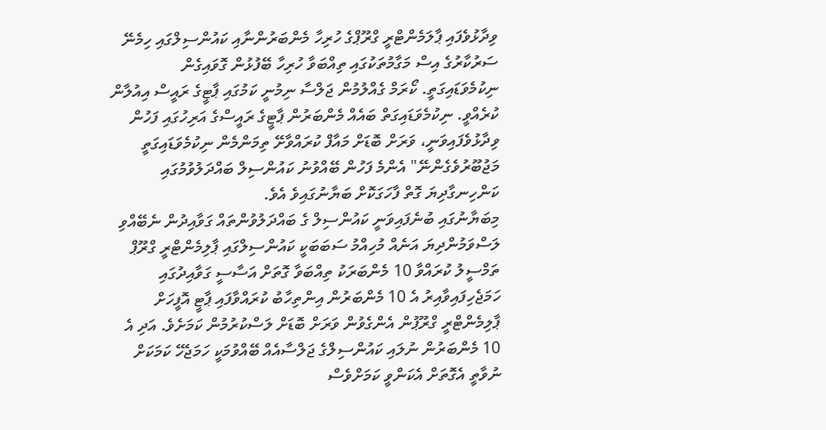ވިދާޅުވެފައި ޕާލަމެންޓްރީ ގްރޫޕްގެ ހުރިހާ މެންބަރުންނާއި ކައުންސިލްގައި ހިމެނޭ ސަރުކާރުގެ އިސް މަގާމުތަކުގައި ތިއްބަވާ ހުރިހާ ބޭފުޅުން ގޮވައިގެން ނިކުމެވަޑައިގަތީ. ކޯރަމް ގެއްލުމުން ޖަލްސާ ނިމުނީ ކަމުގައި ޕާޓީގެ ރައީސް އިއުލާން ކުރެއްވީ. ނިކުމެވަޑައިގަތް ބައެއް މެންބަރުން ޕާޓީގެ ރައީސްގެ އަރިހުގައި ފަހުން ވިދާޅުވެފައިވަނީ، ވަރަށް ބޮޑަށް މައާފް ކުރައްވާށޭ ތިމަންމެން ނިކުމެވަޑައިގަތީ މަޖުބޫރުވެގެންނޭ" އެންމެ ފަހުން ބޭއްވުނު ކައުންސިލް ބައްދަލުވުމުގައި ކަންހިނގާދިޔަ ގޮތް ފާހަގަކޮށް ބަޔާނުގައިވެ އެވެ.
މިބަޔާނުގައި ބުނެފައިވަނީ ކައުންސިލް ގެ ބައްދަލުވުންތައް ގަވާއިދުން ނެބޭއްވި ލަސްވަމުންދިޔަ އަނެއް މުހިއްމު ސަބަބަކީ ކައުންސިލްގައި ޕާލިމެންޓްރީ ގްރޫޕް ތަމްސީލު ކުރައްވާ 10 މެންބަރަކު ތިއްބަވާ ގޮތަށް އަސާސީ ގަވާއިދުގައި ހަމަޖެހިފައިވާއިރު އެ 10 މެންބަރުން އިންތިހާބު ކުރައްވާފައި ޕާޓީ އޮފީހަށް ޕާލިމެންޓްރީ ގްރޫޕުން އެންގެވުން ވަރަށް ބޮޑަށް ލަސްކުރުމުން ކަމަށެވެ. އަދި އެ 10 މެންބަރުން ނުލައި ކައުންސިލްގެ ޖަލްސާއެއް ބޭއްވުމަކީ ހަމަޖެހޭ ކަމަކަށް ނުވާތީ އެގޮތަށް އެކަންވީ ކަމަށްވެސް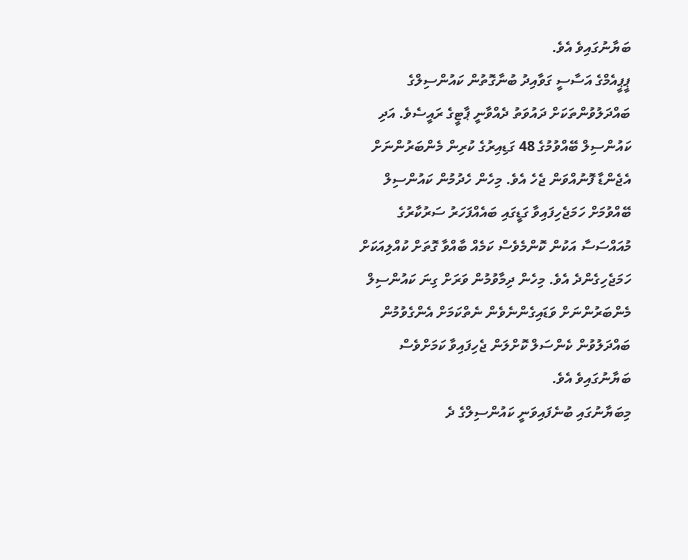ބަޔާނުގައިވެ އެވެ.
ޕީޕީއެމްގެ އަސާސީ ގަވާއިދު ބުނާގޮތުން ކައުންސިލްގެ ބައްދަލުވުންތަކަށް ދައުވަތު ދެއްވާނީ ޕާޓީގެ ރައީސެވެ. އަދި ކައުންސިލް ބޭއްވުމުގެ 48 ގަޑިއިރުގެ ކުރިން މެންބަރުންނަށް އެޖެންޑާ ފޮނުއްވަން ޖެހެ އެވެ. މިހެން ހެދުމުން ކައުންސިލް ބޭއްވުމަށް ހަމަޖެހިފައިވާ ގަޑީގައި ބައެއްފަހަރު ސަރުކާރުގެ މުއައްސަސާ އަކުން ކޮންމެވެސް ކަމެއް ބާއްވާ ގޮތަށް ކުއްލިއަކަށް ހަމަޖެހިގެންދެ އެވެ. މިހެން ދިމާވުމުން ވަރަށް ގިނަ ކައުންސިލް މެންބަރުންނަށް ވަޑައިގެންނެވެން ނެތްކަމަށް އެންގެވުމުން ބައްދަލުވުން ކެންސަލް ކޮށްލަން ޖެހިފައިވާ ކަމަށްވެސް ބަޔާނުގައިވެ އެވެ.
މިބަޔާނުގައި ބުނެފައިވަނީ ކައުންސިލްގެ ދެ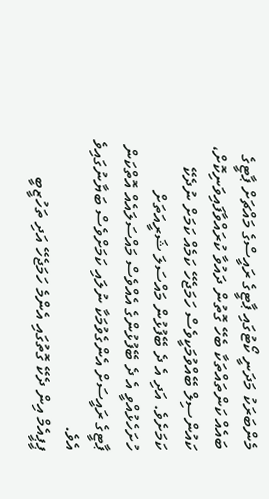މެންބަރަކު މަދަނީ ކޯޓުގައި ޕާޓީގެ ރައީސްގެ މައްޗަށް ޕާޓީގެ ބައެއް ކަންތައްތަކާ ބެހޭ ގޮތުން ދައުވާ ކުރައްވާފައިވަނިކޮށް، ކައުންސިލް ބޭއްވުމަކީވެސް ހަމަޖެހޭ ކަމެއް ކަމަށް ނުދެކޭ ކަމަށެވެ. އަދި އެ ދެ ބޭފުޅުން މައްސަލަ ޝަރީއަތަށް ހުށަހެޅުއްވީ އެ ދެ ބޭފުޅުންގެ އެއްވެސް މައްސަލައެއް އޮތްކަން ޕާޓީގެ ރައީސަށް އެންގެވުމަކާ ނުލައި ކަމަށްވެސް ބަޔާނުގައިވެ އެވެ.
ޕީޕީއެމް އިން ދެކޭ ގޮތުގައި އެންމެ ހަމަޖެހޭ އަދި ތަހުޒީބީ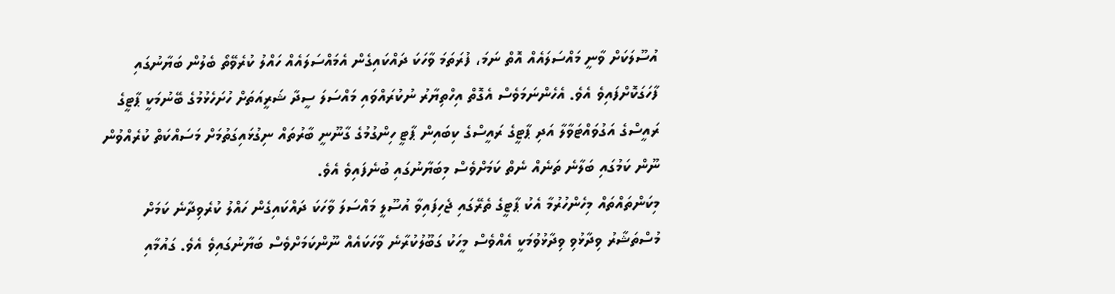އުސޫލަކަށް ވާނީ މައްސަލައެއް އޮތް ނަމަ، ފުރަތަމަ ވާހަކަ ދައްކައިގެން އެމައްސަލައެއް ހައްލު ކުރެވޭތޯ ބެލުން ބަޔާނުގައި ފާހަގަކޮށްފައިވެ އެވެ. އެހެންނަމަވެސް އެގޮތް އިހްތިޔާރު ނުކުރައްވައި މައްސަލަ ސީދާ ޝަރީއަތަށް ހުށަހެޅުމުގެ ބޭނުމަކީ ޕާޓީގެ ރައީސްގެ އަގުވައްޓަވާލާ އަދި ޕާޓީގެ ރައީސްގެ ކިބައިން ޕާޓީ ހިންގުމުގެ ގާނޫނީ ބާރުތައް ނިގުޅައިގަތުމަށް މަސައްކަތް ކުރެއްވުން ނޫން ކަމުގައި ބަލާނެ ތަނެއް ނެތް ކަމަށްވެސް މިބަޔާނުގައި ބުނެފައިވެ އެވެ.
މިކަންތައްތައް މިހެންހުރުމާ އެކު ޕާޓީގެ ތެރޭގައި ޖެހިފައިވާ އުސޫލީ މައްސަލަ ވާހަކަ ދައްކައިގެން ހައްލު ކުރެވިދާނެ ކަމަށް މުސްތަޝާރު ވިދާޅުވި ވިދާޅުވުމަކީ އެއްވެސް މީހަކު ގަބޫލުކުރާނެ ވާހަކައެއް ނޫންކަމަށްވެސް ބަޔާނުގައިވެ އެވެ. ގައުމާއި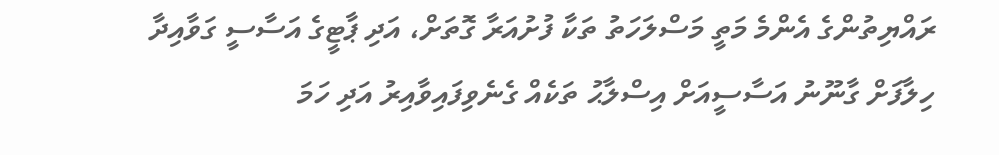ރައްޔިތުންގެ އެންމެ މަތީ މަސްލަހަތު ތަކާ ފުށުއަރާ ގޮތަށް، އަދި ޕާޓީގެ އަސާސީ ގަވާއިދާ ހިލާފަށް ގާނޫނު އަސާސީއަށް އިސްލާޙު ތަކެއް ގެނެވިފައިވާއިރު އަދި ހަމަ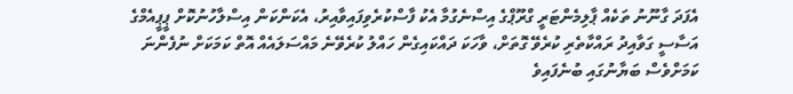އެފަދަ ގާނޫނު ތަކެއް ޕާލިމެންޓަރީ ގްރޫޕްގެ އިސްނެގުމާ އެކު ފާސްކުރެވިފައިވާއިރު، އެކަންކަން އިސްލާހުނުކޮށް ޕީޕީއެމްގެ އަސާސީ ގަވާއިދު ރައްކާތެރި ކުރެވޭ ގޮތަށް، ވާހަކަ ދައްކައިގެން ހައްލު ކުރެވޭނެ މައްސަލައެއް އޮތް ކަމަކަށް ނުފެންނަ ކަމަށްވެސް ބަޔާނުގައި ބުނެފައިވެ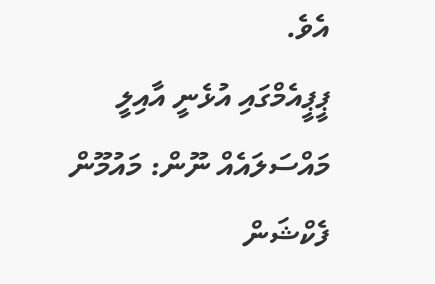އެވެ.
ޕީޕީއެމްގައި އުޅެނީ އާއިލީ މައްސަލައެއް ނޫން: މައުމޫން ފެކްޝަން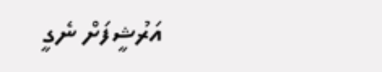އަރުޝީފަށް ނެގީ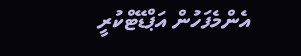އެންމެފަހުން އަޕްޑޭޓްކުރީ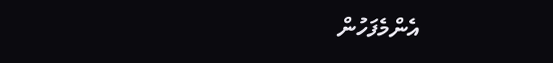އެންމެފަހުން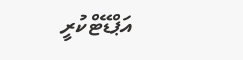އަޕްޑޭޓްކުރީ